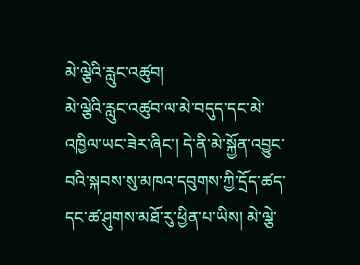མེ་ལྕེའི་རླུང་འཚུབ།
མེ་ལྕེའི་རླུང་འཚུབ་ལ་མེ་བདུད་དང་མེ་འཁྱིལ་ཡང་ཟེར་ཞིང་། དེ་ནི་མེ་སྐྱོན་འབྱུང་བའི་སྐབས་སུ་མཁའ་དབུགས་ཀྱི་དྲོད་ཚད་དང་ཚ་ཤུགས་མཐོ་རུ་ཕྱིན་པ་ཡིས། མེ་ལྕེ་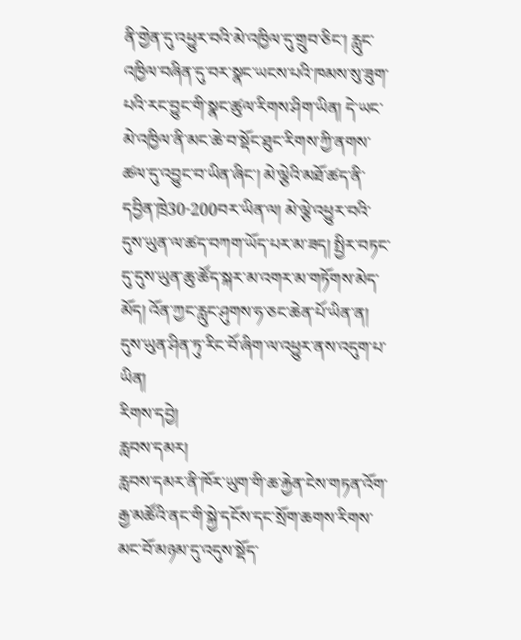ནི་གྱེན་དུ་འཕྱུར་བའི་མེ་འཁྱིལ་དུ་གྲུབ་ཅིང་། རླུང་འཁྱིལ་བཞིན་དུ་བར་སྣང་ཡངས་པའི་ཁམས་སུ་ཟུག་པའི་རང་བྱུང་གི་སྣང་ཚུལ་རིགས་ཤིག་ཡིན། དེ་ཡང་མེ་འཁྱིལ་ནི་མང་ཆེ་བ་སྡོང་ཐུང་རིགས་ཀྱི་ནགས་ཚལ་དུ་འབྱུང་བ་ཡིན་ཞིང་། མེ་ལྕེའི་མཐོ་ཚད་ནི་དབྱིན་ཁྲེ30-200བར་ཡིན་ལ། མེ་ལྕེ་འཕྱུར་བའི་དུས་ཡུན་ལ་ཚད་བཀག་ཡོད་པར་མ་ཟད། སྤྱིར་བཏང་དུ་དུས་ཡུན་ཆུ་ཚོད་སྐར་མ་འགར་མ་གཏོགས་མེད་མོད། འོན་ཀྱང་རླུང་ཤུགས་ཧ་ཅང་ཆེན་པོ་ཡིན་ན། དུས་ཡུན་ཤིན་ཏུ་རིང་བོ་ཞིག་ལ་འཕྱུར་ནས་འདུག་པ་ཡིན།
རིགས་དབྱེ།
རླབས་དམར།
རླབས་དམར་ནི་ཁོར་ཡུག་གི་ཆ་རྐྱེན་ངེས་གཏན་འོག་རྒྱ་མཚོའི་ནང་གི་སྐྱེ་དངོས་དང་སྲོག་ཆགས་རིགས་མང་བོ་མཉམ་དུ་འདུས་སྡོད་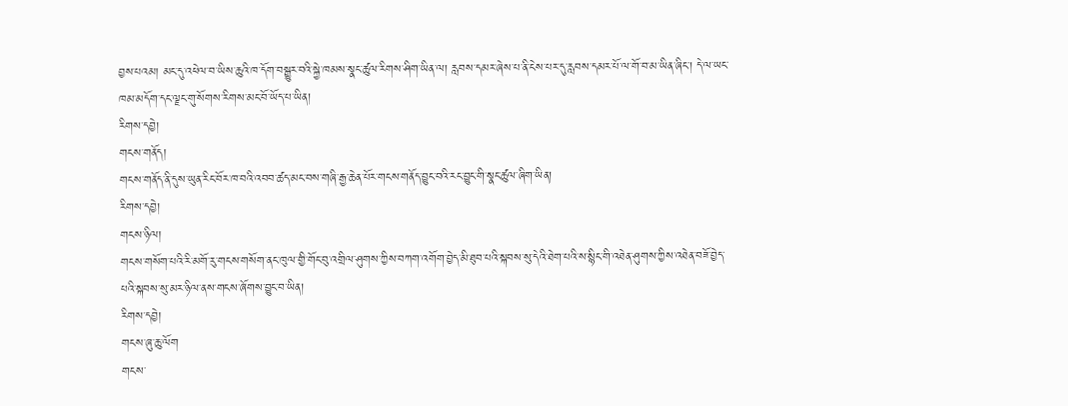བྱས་པའམ། མང་དུ་འཕེལ་བ་ཡིས་ཆུའི་ཁ་དོག་བསྒྱུར་བའི་སྐྱེ་ཁམས་སྣང་ཚུལ་རིགས་ཤིག་ཡིན་ལ། རླབས་དམར་ཞེས་པ་ནི་ངེས་པར་དུ་རླབས་དམར་པོ་ལ་གོ་བ་མ་ཡིན་ཞིང་། དེ་ལ་ཡང་ཁམ་མདོག་དང་ལྗང་གུ་སོགས་རིགས་མང་བོ་ཡོད་པ་ཡིན།
རིགས་དབྱེ།
གངས་གནོད།
གངས་གནོད་ནི་དུས་ཡུན་རིང་བོར་ཁ་བའི་འབབ་ཚད་མང་བས་གཞི་རྒྱ་ཆེན་པོར་གངས་གནོད་བྱུང་བའི་རང་བྱུང་གི་སྣང་ཚུལ་ཞིག་ཡིན།
རིགས་དབྱེ།
གངས་ཉིལ།
གངས་གསོག་པའི་རི་མགོ་རུ་གངས་གསོག་ནང་ཁུལ་གྱི་གོང་བུ་འགྲིལ་ཤུགས་ཀྱིས་བཀག་འགོག་བྱེད་མི་ཐུབ་པའི་སྐབས་སུ་དེའི་ཐེག་པའི་ས་སྙིང་གི་འཐེན་ཤུགས་ཀྱིས་འཐེན་བཟོ་བྱེད་པའི་སྐབས་སུ་མར་ཉིལ་ནས་གངས་ཞོགས་བྱུང་བ་ཡིན།
རིགས་དབྱེ།
གངས་ཞུ་ཆུ་ལོག
གངས་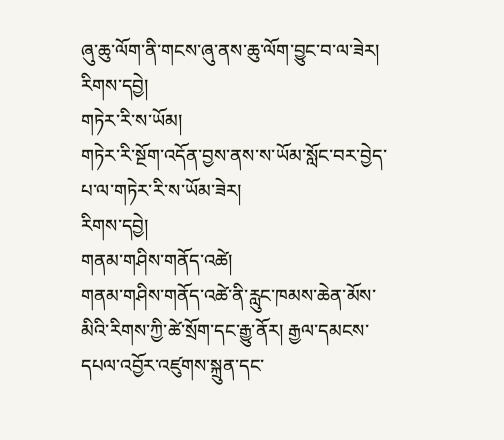ཞུ་ཆུ་ལོག་ནི་གངས་ཞུ་ནས་ཆུ་ལོག་བྱུང་བ་ལ་ཟེར།
རིགས་དབྱེ།
གཏེར་རི་ས་ཡོམ།
གཏེར་རི་སྔོག་འདོན་བྱས་ནས་ས་ཡོམ་སློང་བར་བྱེད་པ་ལ་གཏེར་རི་ས་ཡོམ་ཟེར།
རིགས་དབྱེ།
གནམ་གཤིས་གནོད་འཚེ།
གནམ་གཤིས་གནོད་འཚེ་ནི་རླུང་ཁམས་ཆེན་མོས་མིའི་རིགས་ཀྱི་ཚེ་སྲོག་དང་རྒྱུ་ནོར། རྒྱལ་དམངས་དཔལ་འབྱོར་འཛུགས་སྐྲུན་དང་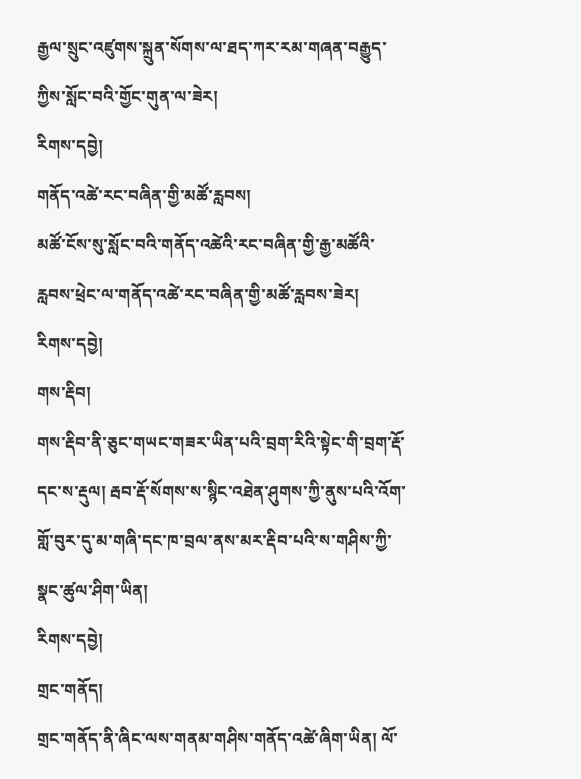རྒྱལ་སྲུང་འཛུགས་སྐྲུན་སོགས་ལ་ཐད་ཀར་རམ་གཞན་བརྒྱུད་ཀྱིས་སློང་བའི་གྱོང་གུན་ལ་ཟེར།
རིགས་དབྱེ།
གནོད་འཚེ་རང་བཞིན་གྱི་མཚོ་རླབས།
མཚོ་ངོས་སུ་སློང་བའི་གནོད་འཚེའི་རང་བཞིན་གྱི་རྒྱ་མཚོའི་རླབས་ཕྲེང་ལ་གནོད་འཚེ་རང་བཞིན་གྱི་མཚོ་རླབས་ཟེར།
རིགས་དབྱེ།
གས་རྡིབ།
གས་རྡིབ་ནི་ཅུང་གཡང་གཟར་ཡིན་པའི་བྲག་རིའི་སྟེང་གི་བྲག་རྡོ་དང་ས་རྡུལ། རྦབ་རྡོ་སོགས་ས་སྙིང་འཐེན་ཤུགས་ཀྱི་ནུས་པའི་འོག་གློ་བུར་དུ་མ་གཞི་དང་ཁ་བྲལ་ནས་མར་རྡིབ་པའི་ས་གཤིས་ཀྱི་སྣང་ཚུལ་ཤིག་ཡིན།
རིགས་དབྱེ།
གྲང་གནོད།
གྲང་གནོད་ནི་ཞིང་ལས་གནམ་གཤིས་གནོད་འཚེ་ཞིག་ཡིན། ལོ་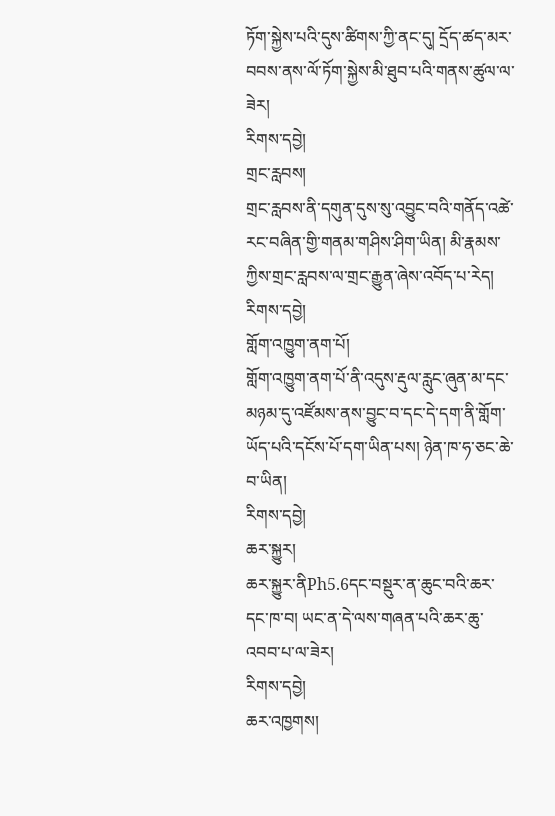ཏོག་སྐྱེས་པའི་དུས་ཚིགས་ཀྱི་ནང་དུ། དྲོད་ཚད་མར་བབས་ནས་ལོ་ཏོག་སྐྱེས་མི་ཐུབ་པའི་གནས་ཚུལ་ལ་ཟེར།
རིགས་དབྱེ།
གྲང་རླབས།
གྲང་རླབས་ནི་དགུན་དུས་སུ་འབྱུང་བའི་གནོད་འཚེ་རང་བཞིན་གྱི་གནམ་གཤིས་ཤིག་ཡིན། མི་རྣམས་ཀྱིས་གྲང་རླབས་ལ་གྲང་རྒྱུན་ཞེས་འབོད་པ་རེད།
རིགས་དབྱེ།
གློག་འཁྱུག་ནག་པོ།
གློག་འཁྱུག་ནག་པོ་ནི་འདུས་རྡུལ་རླུང་ཞུན་མ་དང་མཉམ་དུ་འཛོམས་ནས་བྱུང་བ་དང་དེ་དག་ནི་གློག་ཡོད་པའི་དངོས་པོ་དག་ཡིན་པས། ཉེན་ཁ་ཧ་ཅང་ཆེ་བ་ཡིན།
རིགས་དབྱེ།
ཆར་སྐྱུར།
ཆར་སྐྱུར་ནིPh5.6དང་བསྡུར་ན་ཆུང་བའི་ཆར་དང་ཁ་བ། ཡང་ན་དེ་ལས་གཞན་པའི་ཆར་ཆུ་འབབ་པ་ལ་ཟེར།
རིགས་དབྱེ།
ཆར་འཁྱགས།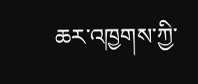ཆར་འཁྱགས་ཀྱི་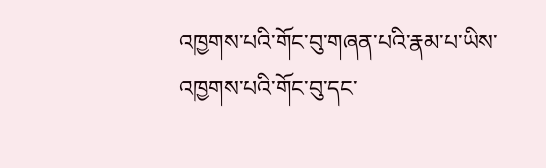འཁྱགས་པའི་གོང་བུ་གཞན་པའི་རྣམ་པ་ཡིས་འཁྱགས་པའི་གོང་བུ་དང་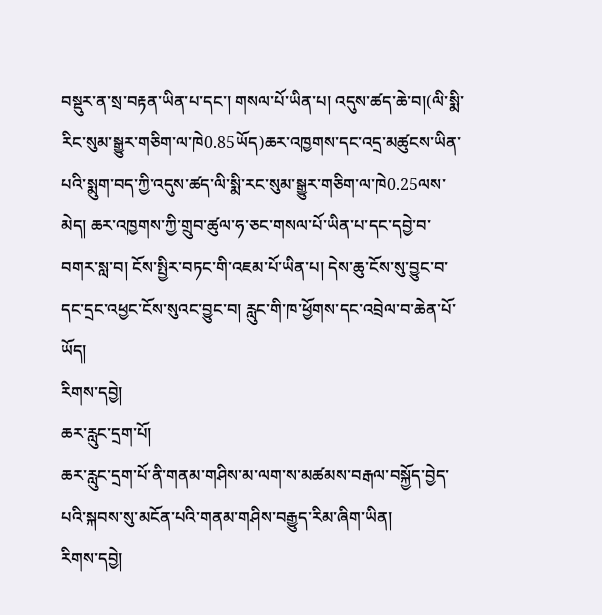བསྡུར་ན་སྲ་བརྟན་ཡིན་པ་དང་། གསལ་པོ་ཡིན་པ། འདུས་ཚད་ཆེ་བ།(ལི་སྨི་རིང་སུམ་སྒྱུར་གཅིག་ལ་ཁེ0.85ཡོད)ཆར་འཁྱགས་དང་འདྲ་མཚུངས་ཡིན་པའི་སྨུག་བད་ཀྱི་འདུས་ཚད་ལི་སྨི་རང་སུམ་སྒྱུར་གཅིག་ལ་ཁེ0.25ལས་མེད། ཆར་འཁྱགས་ཀྱི་གྲུབ་ཚུལ་ཧ་ཅང་གསལ་པོ་ཡིན་པ་དང་དབྱེ་བ་བགར་སླ་བ། ངོས་སྤྱིར་བཏང་གི་འཇམ་པོ་ཡིན་པ། དེས་ཆུ་ངོས་སུ་བྱུང་བ་དང་དྲང་འཕྱང་ངོས་སུའང་བྱུང་བ། རླུང་གི་ཁ་ཕྱོགས་དང་འབྲེལ་བ་ཆེན་པོ་ཡོད།
རིགས་དབྱེ།
ཆར་རླུང་དྲག་པོ།
ཆར་རླུང་དྲག་པོ་ནི་གནམ་གཤིས་མ་ལག་ས་མཚམས་བརྒལ་བསྐྱོད་བྱེད་པའི་སྐབས་སུ་མངོན་པའི་གནམ་གཤིས་བརྒྱུད་རིམ་ཞིག་ཡིན།
རིགས་དབྱེ།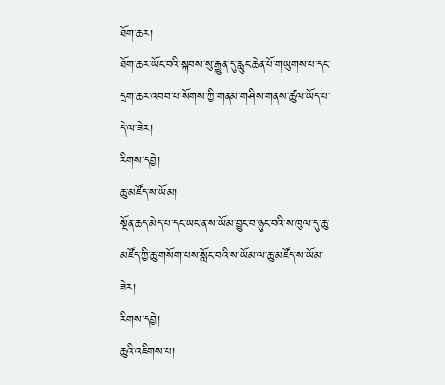ཐོག་ཆར།
ཐོག་ཆར་ཡོང་བའི་སྐབས་སུ་རྒྱུན་དུ་རླུང་ཆེན་པོ་གཡུགས་པ་དང་དྲག་ཆར་འབབ་པ་སོགས་ཀྱི་གནམ་གཤིས་གནས་ཚུལ་ཡོད་པ་དེ་ལ་ཟེར།
རིགས་དབྱེ།
ཆུ་མཛོད་ས་ཡོམ།
སྔོན་ཆད་མེད་པ་དང་ཡང་ན་ས་ཡོམ་བྱུང་བ་ཉུང་བའི་ས་ཁུལ་དུ་ཆུ་མཛོད་ཀྱི་ཆུ་གསོག་པས་སློང་བའི་ས་ཡོམ་ལ་ཆུ་མཛོད་ས་ཡོམ་ཟེར།
རིགས་དབྱེ།
ཆུའི་འཇིགས་པ།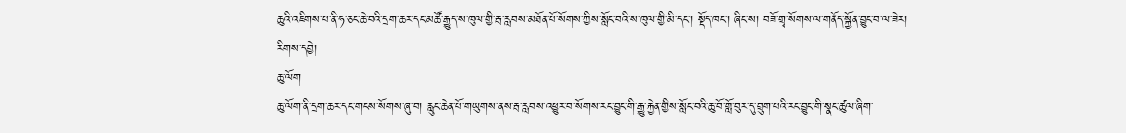ཆུའི་འཇིགས་པ་ནི་ཧ་ཅང་ཆེ་བའི་དྲག་ཆར་དང་མཚོ་རྒྱུད་ས་ཁུལ་གྱི་རྦ་རླབས་མཐོན་པོ་སོགས་ཀྱིས་སློང་བའི་ས་ཁུལ་གྱི་མི་དང་། སྡོད་ཁང་། ཞིང་ས། བཟོ་གྲྭ་སོགས་ལ་གནོད་སྐྱོན་བྱུང་བ་ལ་ཟེར།
རིགས་དབྱེ།
ཆུ་ལོག
ཆུ་ལོག་ནི་དྲག་ཆར་དང་གངས་སོགས་ཞུ་བ། རླུང་ཆེན་པོ་གཡུགས་ནས་རྦ་རླབས་འཕྱུར་བ་སོགས་རང་བྱུང་གི་རྒྱུ་རྐྱེན་གྱིས་སློང་བའི་ཆུ་བོ་གློ་བུར་དུ་བྲུག་པའི་རང་བྱུང་གི་སྣང་ཚུལ་ཞིག་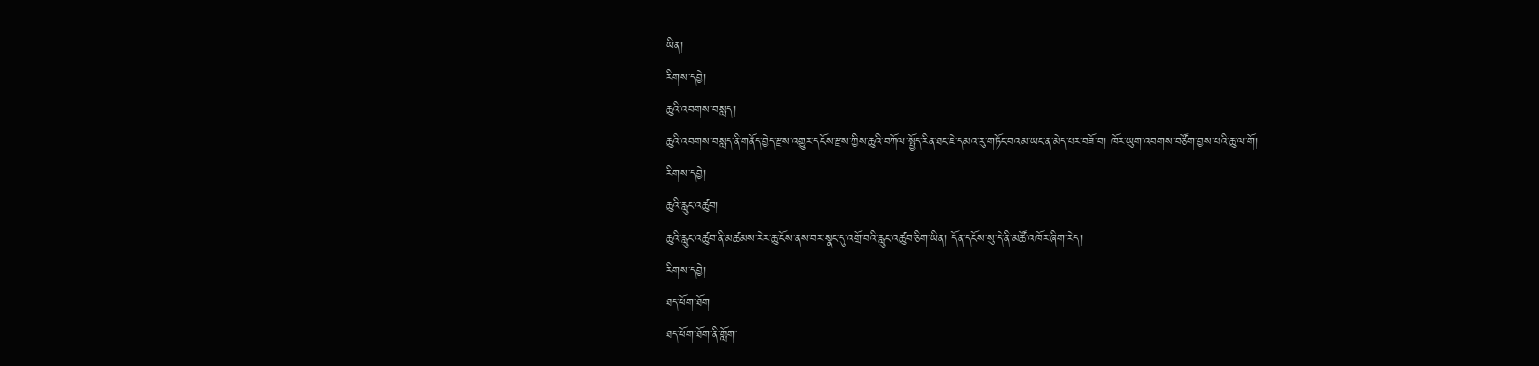ཡིན།
རིགས་དབྱེ།
ཆུའི་འབགས་བསླད།
ཆུའི་འབགས་བསླད་ནི་གནོད་བྱེད་རྫས་འགྱུར་དངོས་རྫས་ཀྱིས་ཆུའི་བཀོལ་སྤྱོད་རིན་ཐང་ཇེ་དམའ་རུ་གཏོང་བའམ་ཡང་ན་མེད་པར་བཟོ་བ། ཁོར་ཡུག་འབགས་བཙོག་བྱས་པའི་ཆུ་ལ་གོ།
རིགས་དབྱེ།
ཆུའི་རླུང་འཚུབ།
ཆུའི་རླུང་འཚུབ་ནི་མཚམས་རེར་ཆུ་ངོས་ནས་བར་སྣང་དུ་འགྲོ་བའི་རླུང་འཚུབ་ཅིག་ཡིན། དོན་དངོས་སུ་དེ་ནི་མཚོ་འཁོར་ཞིག་རེད།
རིགས་དབྱེ།
ཐད་ཕོག་ཐོག
ཐད་ཕོག་ཐོག་ནི་གློག་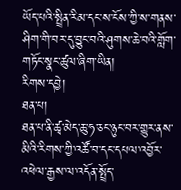ཡོད་པའི་སྤྲིན་རིམ་དང་ས་ངོས་ཀྱི་ས་གནས་ཤིག་གི་བར་དུ་བྱུང་བའི་ཤུགས་ཆེ་བའི་གློག་གཏོང་སྣང་ཚུལ་ཞིག་ཡིན།
རིགས་དབྱེ།
ཐན་པ།
ཐན་པ་ནི་ཚྭ་མེད་ཆུ་ཧ་ཅང་ཉུང་བར་གྱུར་ནས་མིའི་རིགས་ཀྱི་འཚོ་བ་དང་དཔལ་འབྱོར་འཕེལ་རྒྱས་ལ་འདོན་སྤྲོད་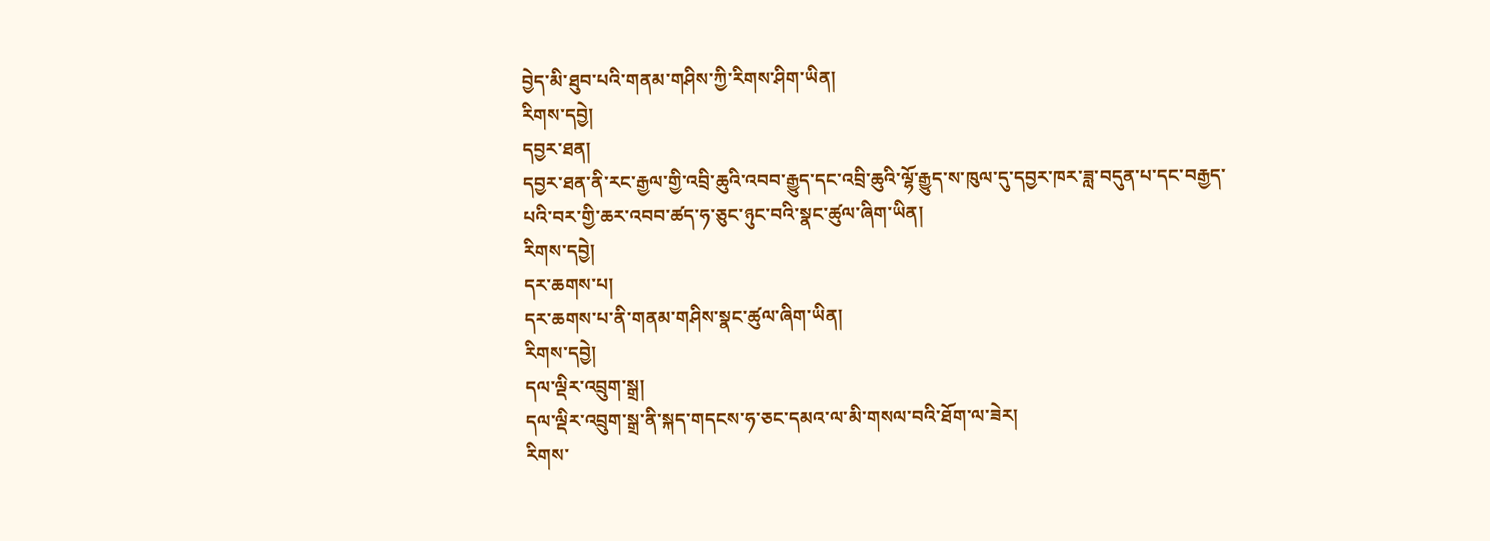བྱེད་མི་ཐུབ་པའི་གནམ་གཤིས་ཀྱི་རིགས་ཤིག་ཡིན།
རིགས་དབྱེ།
དབྱར་ཐན།
དབྱར་ཐན་ནི་རང་རྒྱལ་གྱི་འབྲི་ཆུའི་འབབ་རྒྱུད་དང་འབྲི་ཆུའི་ལྷོ་རྒྱུད་ས་ཁུལ་དུ་དབྱར་ཁར་ཟླ་བདུན་པ་དང་བརྒྱད་པའི་བར་གྱི་ཆར་འབབ་ཚད་ཧ་ཅུང་ཉུང་བའི་སྣང་ཚུལ་ཞིག་ཡིན།
རིགས་དབྱེ།
དར་ཆགས་པ།
དར་ཆགས་པ་ནི་གནམ་གཤིས་སྣང་ཚུལ་ཞིག་ཡིན།
རིགས་དབྱེ།
དལ་ལྡིར་འབྲུག་སྒྲ།
དལ་ལྡིར་འབྲུག་སྒྲ་ནི་སྐད་གདངས་ཧ་ཅང་དམའ་ལ་མི་གསལ་བའི་ཐོག་ལ་ཟེར།
རིགས་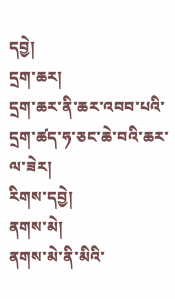དབྱེ།
དྲག་ཆར།
དྲག་ཆར་ནི་ཆར་འབབ་པའི་དྲག་ཚད་ཧ་ཅང་ཆེ་བའི་ཆར་ལ་ཟེར།
རིགས་དབྱེ།
ནགས་མེ།
ནགས་མེ་ནི་མིའི་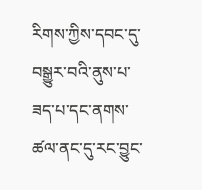རིགས་ཀྱིས་དབང་དུ་བསྒྱུར་བའི་ནུས་པ་ཟད་པ་དང་ནགས་ཚལ་ནང་དུ་རང་བྱུང་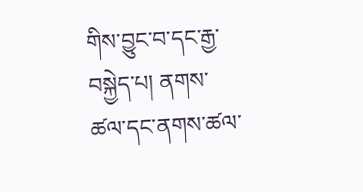གིས་བྱུང་བ་དང་རྒྱ་བསྐྱེད་པ། ནགས་ཚལ་དང་ནགས་ཚལ་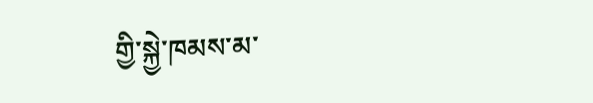གྱི་སྐྱེ་ཁམས་མ་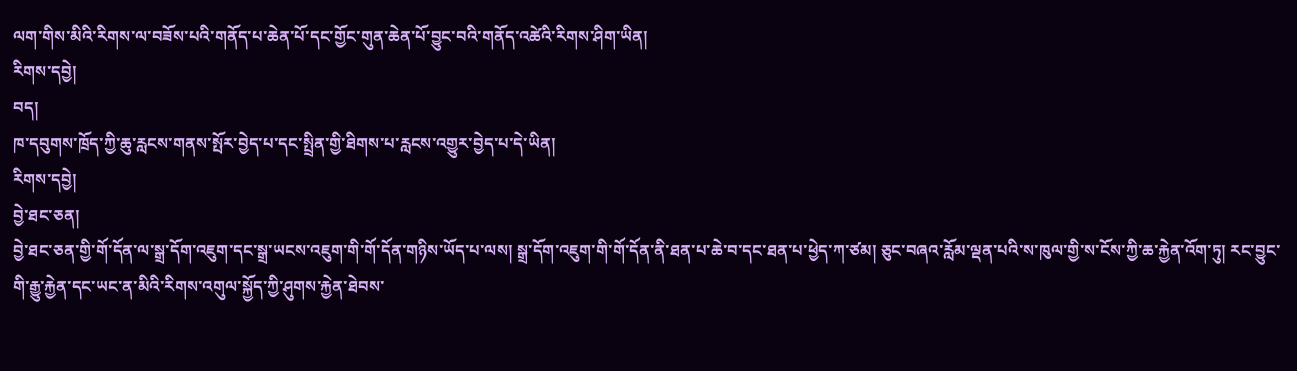ལག་གིས་མིའི་རིགས་ལ་བཟོས་པའི་གནོད་པ་ཆེན་པོ་དང་གྱོང་གུན་ཆེན་པོ་བྱུང་བའི་གནོད་འཚེའི་རིགས་ཤིག་ཡིན།
རིགས་དབྱེ།
བད།
ཁ་དབུགས་ཁྲོད་ཀྱི་ཆུ་རླངས་གནས་སྤོར་བྱེད་པ་དང་སྤྲིན་གྱི་ཐིགས་པ་རླངས་འགྱུར་བྱེད་པ་དེ་ཡིན།
རིགས་དབྱེ།
བྱེ་ཐང་ཅན།
བྱེ་ཐང་ཅན་གྱི་གོ་དོན་ལ་སྒྲ་དོག་འཇུག་དང་སྒྲ་ཡངས་འཇུག་གི་གོ་དོན་གཉིས་ཡོད་པ་ལས། སྒྲ་དོག་འཇུག་གི་གོ་དོན་ནི་ཐན་པ་ཆེ་བ་དང་ཐན་པ་ཕྱེད་ཀ་ཙམ། ཅུང་བཞའ་རློམ་ལྡན་པའི་ས་ཁུལ་གྱི་ས་ངོས་ཀྱི་ཆ་རྐྱེན་འོག་ཏུ། རང་བྱུང་གི་རྒྱུ་རྐྱེན་དང་ཡང་ན་མིའི་རིགས་འགུལ་སྐྱོད་ཀྱི་ཤུགས་རྐྱེན་ཐེབས་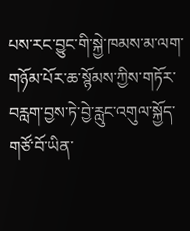པས་རང་བྱུང་གི་སྐྱེ་ཁམས་མ་ལག་གཉོམ་པོར་ཆ་སྙོམས་ཀྱིས་གཏོར་བརླག་བྱས་ཏེ་བྱེ་རླུང་འགུལ་སྐྱོད་གཙོ་བོ་ཡིན་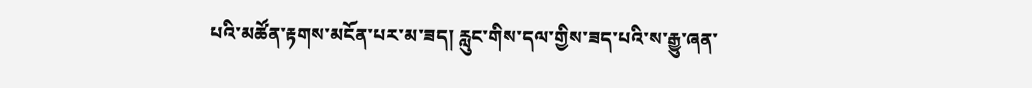པའི་མཚོན་རྟགས་མངོན་པར་མ་ཟད། རླུང་གིས་དལ་གྱིས་ཟད་པའི་ས་རྒྱུ་ཞན་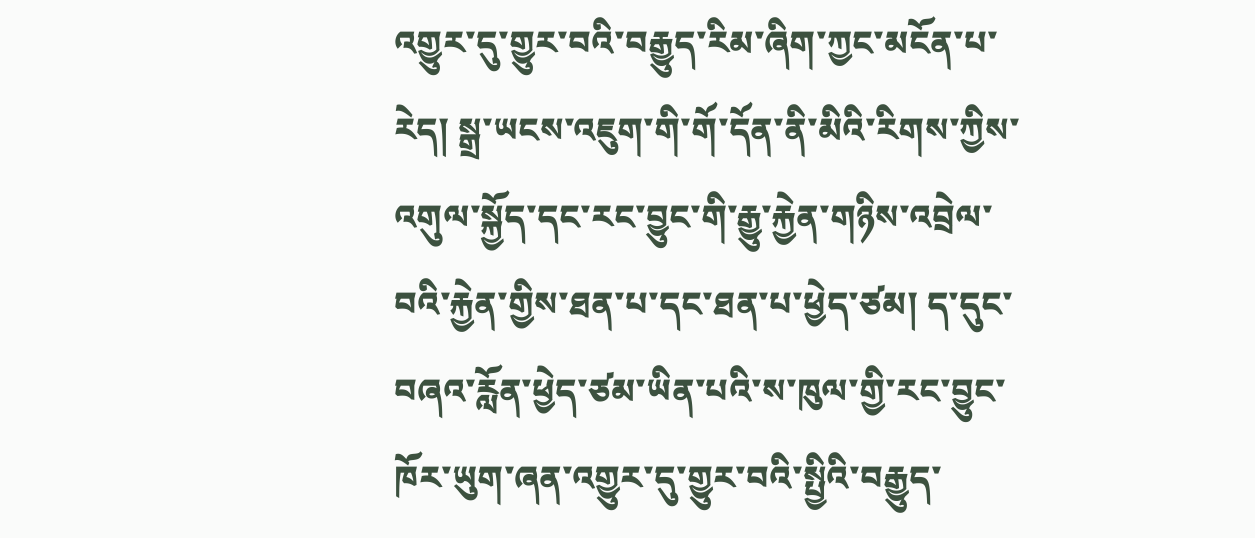འགྱུར་དུ་གྱུར་བའི་བརྒྱུད་རིམ་ཞིག་ཀྱང་མངོན་པ་རེད། སྒྲ་ཡངས་འཇུག་གི་གོ་དོན་ནི་མིའི་རིགས་ཀྱིས་འགུལ་སྐྱོད་དང་རང་བྱུང་གི་རྒྱུ་རྐྱེན་གཉིས་འབྲེལ་བའི་རྐྱེན་གྱིས་ཐན་པ་དང་ཐན་པ་ཕྱེད་ཙམ། ད་དུང་བཞའ་རློན་ཕྱེད་ཙམ་ཡིན་པའི་ས་ཁུལ་གྱི་རང་བྱུང་ཁོར་ཡུག་ཞན་འགྱུར་དུ་གྱུར་བའི་སྤྱིའི་བརྒྱུད་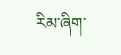རིམ་ཞིག་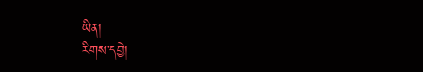ཡིན།
རིགས་དབྱེ།